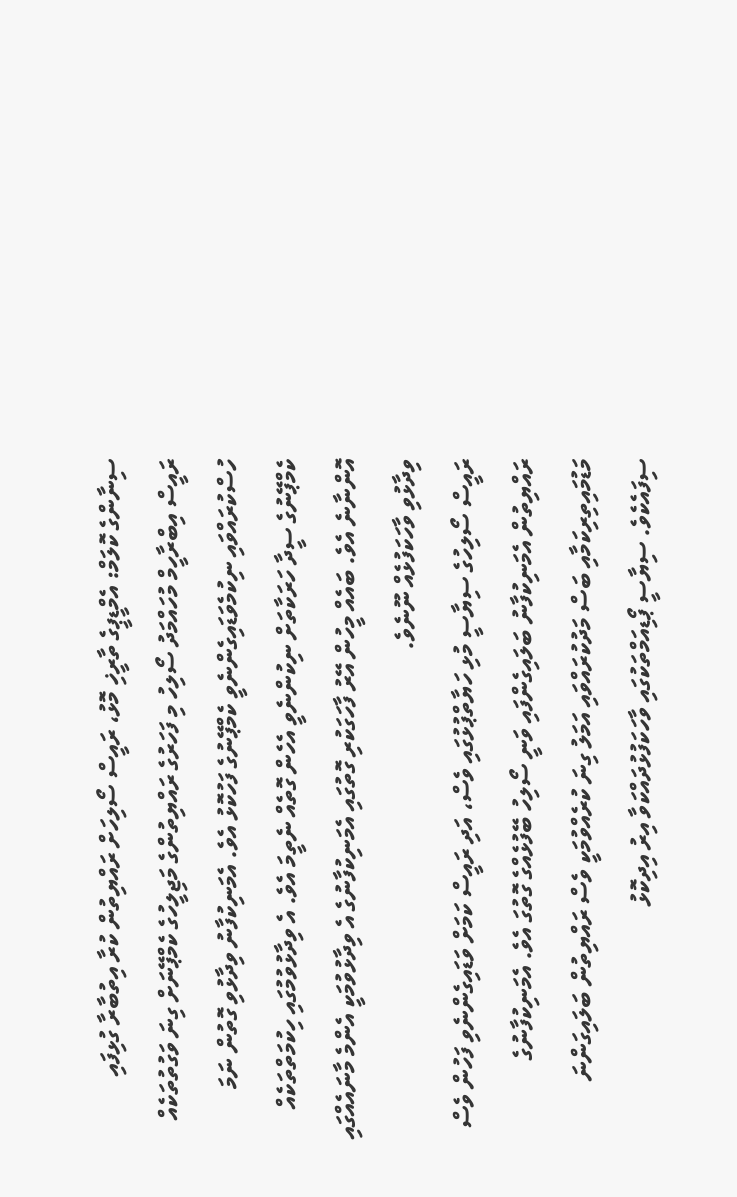ސިނާންގެ ކޮލަމް: އެމްޑީޕީގެ ތާރީޚި މޮޅު، ރައީސް ސޯލިހަށް ރައްޔިތުން ކުރާ އިތުބާރާ ގުޅިފައި
ރައީސް އިބްރާހީމް މުހައްމަދު ސޯލިހު މި ފަހަރުގެ ރައްޔިތުންގެ މަޖިލީހުގެ ކެމްޕޭނަށް ގިނަ ވަގުތުތަކެއް ހުސްކުރައްވައި ނިކުމެވަޑައިގެންނެވީ ކެމްޕޭނުގެ ފަހުކޮޅު އެވެ. އެމަނިކުފާނު ވިދާޅުވި ގޮތުން ނަމަ ކެމްޕޭނުގެ ސީދާ ހަރަކާތަށް ނިކުންނެވީ އެހެން ގޮތެއް ނެތީމަ އެވެ. އެ ވިދާޅުވުމުގައި ހިކުމަތްތަކެއް އޮންނާނެ އެވެ. ބައެއް މީހުން އޭރު ފާހަގަކުރި ގޮތުގައި އެމަނިކުފާނުގެ އެ ވިދާޅުވުމަކީ އެންމެ މާނައެއްގައި ވިދާޅުވި ވާހަކަފުޅެއް ނޫނެވެ.
ރައީސް ސޯލިހުގެ ސިޔާސީ މުޅި ހަޔާތްޕުޅުގައި ވެސް، އަދި ރައީސް ކަމަށް ވަޑައިގެންނެވި ފަހުން ވެސް ރައްޔިތުން އެމަނިކުފާނު ބަލައިގެންފައި ވަނީ ސޯލިހު ބޭފުޅެއްގެ ގޮތުގަ އެވެ. އެމަނިކުފާނުގެ މަޑުމައިތިރިކަމާއި ބަސް މަދުކުރައްވައި އަމަލު ގިނަ ކުރެއްވުމަކީ ވެސް ރައްޔިތުން ބަލައިގަންނަ ސިފައެކެވެ. ސިޔާސީ ޕޯޑިއަމްތަކުގައި ވާހަކަފުޅުދައްކަވާ އިރު އިދިކޮޅު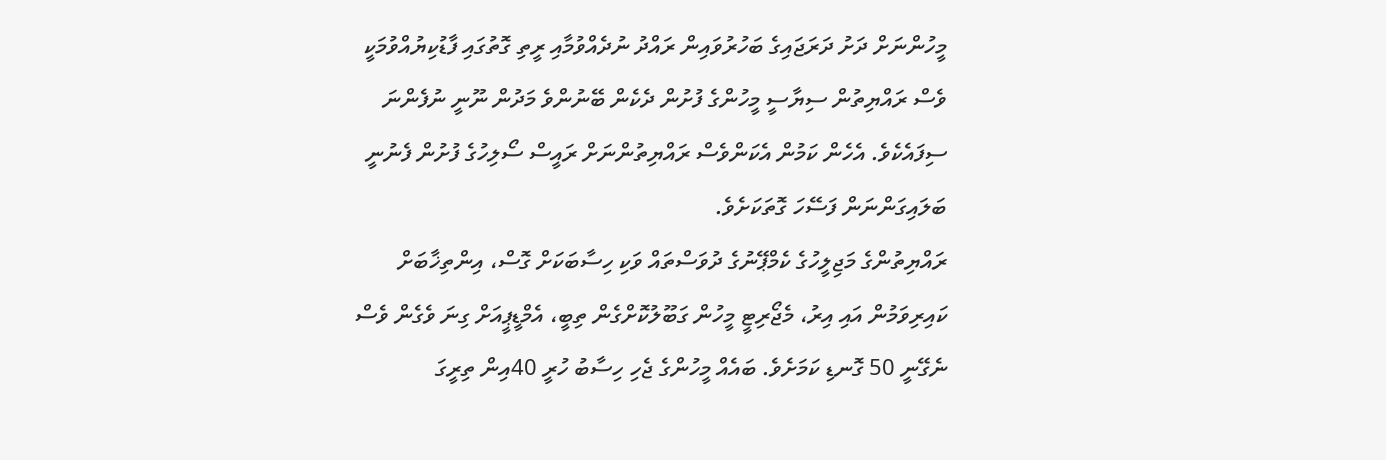މީހުންނަށް ދަށު ދަރަޖައިގެ ބަހުރުވައިން ރައްދު ނުދެއްވުމާއި ރީތި ގޮތުގައި ފާޑުކިޔުއްވުމަކީ ވެސް ރައްޔިތުން ސިޔާސީ މީހުންގެ ފުށުން ދެކެން ބޭނުންވެ މަދުން ނޫނީ ނުފެންނަ ސިފައެކެވެ. އެހެން ކަމުން އެކަންވެސް ރައްޔިތުންނަށް ރައީސް ސޯލިހުގެ ފުށުން ފެނުނީ ބަލައިގަންނަން ފަސޭހަ ގޮތަކަށެވެ.
ރައްޔިތުންގެ މަޖިލީހުގެ ކެމްޕޭނުގެ ދުވަސްތައް ވަކި ހިސާބަކަށް ގޮސް، އިންތިޚާބަށް ކައިރިވަމުން އައި އިރު، މެޖޯރިޓީ މީހުން ގަބޫލުކޮށްގެން ތިބީ، އެމްޑީޕީއަށް ގިނަ ވެގެން ވެސް ނެގޭނީ 50 ގޮނޑި ކަމަށެވެ. ބައެއް މީހުންގެ ޖެހި ހިސާބު ހުރީ 40އިން ތިރީގަ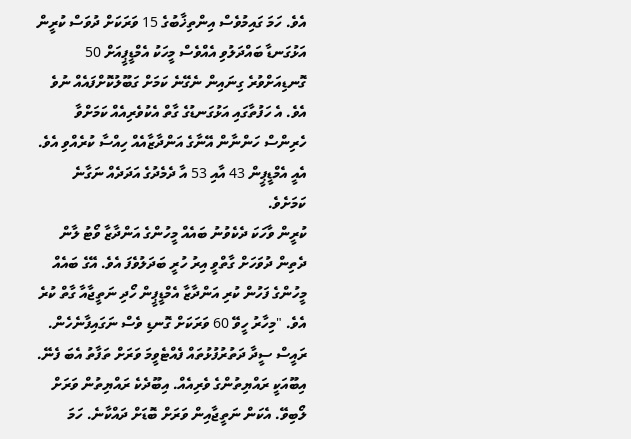އެވެ. ހަމަ ގައިމުވެސް އިންތިޚާބުގެ 15 ވަރަކަށް ދުވަސް ކުރީން އަޅުގަނޑާ ބައްދަލުވި އެއްވެސް މީހަކު އެމްޑީޕީއަށް 50 ގޮނޑިއަށްވުރެ ގިނައިން ނެގޭނެ ކަމަށް ގަބޫލުކޮށްފައެއް ނުވެ އެވެ. އެ ހަފުތާގައި އަޅުގަނޑުގެ ގާތް އެކުވެރިއެއް ކަމަށްވާ ހެރިންސް ހަންނާން އޭނާގެ އަންދާޒާއެއް ހިއްސާ ކުރެއްވި އެވެ. އެއީ އެމްޑީޕީން 43 އާއި 53 އާ ދެމެދުގެ އަދަދެއް ނަގާނެ ކަމަށެވެ.
ކުރީން ވާހަކަ ދެކެވުނު ބައެއް މީހުންގެ އަންދާޒާ ވޯޓު ލާން ދެތިން ދުވަހަށް ގާތްވީ އިރު ހުރީ ބަދަލުވެފަ އެވެ. އޭގެ ބައެއް މީހުންގެ ފަހުން ކުރި އަންދާޒާ އެމްޑީޕީން ހޯދި ނަތީޖާއާ ގާތް ކުރެ އެވެ. "މިހާރު ހީވޭ 60 ވަރަކަށް ގޮނޑި ވެސް ނަގައިފާނެހެން. ރައީސް ސީދާ ދަތުރުފުޅުތައް ފެއްޓެވީމަ ވަރަށް ތަފާތު އެބަ ފެނޭ. އިބޫއަކީ ރައްޔިތުންގެ ވެރިއެއް. އިބޫދެކެ ރައްޔިތުން ވަރަށް ލޯބިވޭ. އެކަން ނަތީޖާއިން ވަރަށް ބޮޑަށް ދައްކާނެ. ހަމަ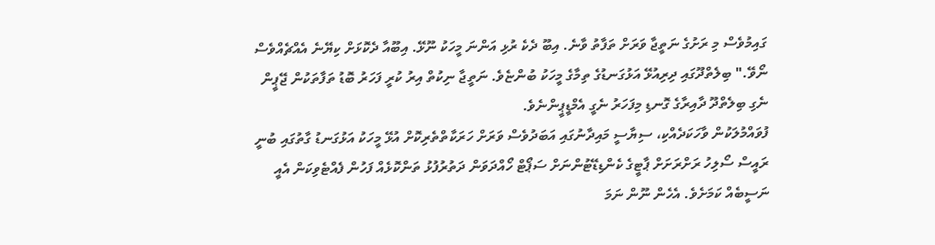ގައިމުވެސް މި ރަށުގެ ނަތީޖާ ވަރަށް ތަފާތު ވާނެ. އިބޫ ދެކެ ރުޅި އަންނަ މީހަކު ނޫޅޭ. އިބޫއާ ދެކޮޅަށް ކިޔޭނެ އެއްޗެއްވެސް ނޯވޭ." ބިލެތްދޫގައި ދިރިއުޅޭ އަޅުގަނޑުގެ ތިމާގެ މީހަކު ބުންޏެވެ. ނަތީޖާ ނިކުތް އިރު ކުރީ ފަހަރު ބޮޑު ތަފާތަކުން ޖޭޕީން ނެގި ބިލެތްދޫ ދާއިރާގެ ގޮނޑި މިފަހަރު ނެގީ އެމްޑީޕީންނެވެ.
ފުވައްމުލަކުން ވާހަކަދެއްކި، ސިޔާސީ މައިދާނުގައި އަބަދުވެސް ވަރަށް ހަރަކާތްތެރިކޮށް އުޅޭ މީހަކު އަޅުގަނޑު ގާތުގައި ބުނީ ރައީސް ސޯލިހު ރަށްރަށަށް ޕާޓީގެ ކެންޑިޑޭޓުންނަށް ސަޕޯޓް ހޯއްދަވަން ދަތުރުފުޅު ތަންކޮޅެއް ފަހުން ފެއްޓެވިކަން އެއީ ނަސީބެއް ކަމަށެވެ. އެހެން ނޫން ނަމަ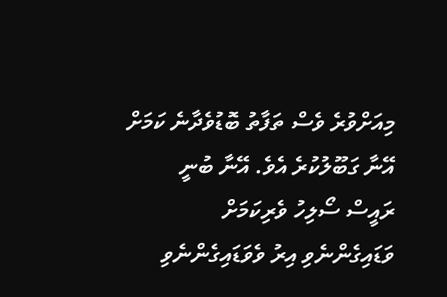މިއަށްވުރެ ވެސް ތަފާތު ބޮޑުވެދާނެ ކަމަށް އޭނާ ގަބޫލުކުރެ އެވެ. އޭނާ ބުނީ ރައީސް ސޯލިހު ވެރިކަމަށް ވަޑައިގެންނެވި އިރު ވެވަޑައިގެންނެވި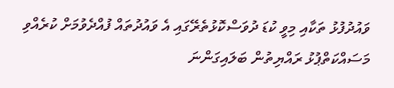ވައުދުފުޅު ތަކާއި މިވީ ކުޑަ ދުވަސްކޮޅުތެރޭގައި އެ ވައުދުތައް ފުއްދެވުމަށް ކުރެއްވި މަސައްކަތްޕުޅު ރައްޔިތުން ބަލައިގަންނަ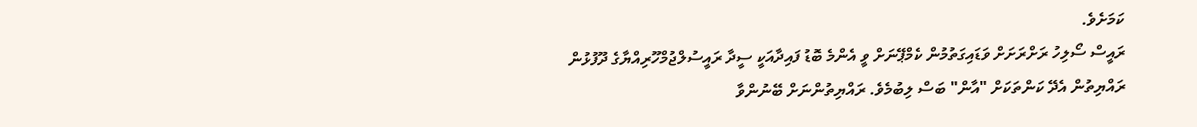ކަމަށެވެ.
ރައީސް ސޯލިހު ރަށްރަށަށް ވަޑައިގަތުމުން ކެމްޕޭނަށް ވީ އެންމެ ބޮޑު ފައިދާއަކީ ސީދާ ރައީސުލްޖުމްހޫރިއްޔާގެ ދޫފުޅުން ރައްޔިތުން އެދޭ ކަންތަކަށް "އާން" ބަސް ލިބުމެވެ. ރައްޔިތުންނަށް ބޭނުންވާ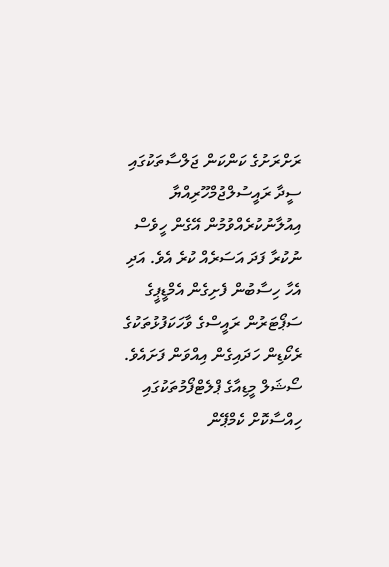ރަށްރަށުގެ ކަންކަން ޖަލްސާތަކުގައި ސީދާ ރައީސުލްޖުމްހޫރިއްޔާ އިއުލާނުކުރެއްވުމުން އޭގެން ހީވެސް ނުކުރާ ފަދަ އަސަރެއް ކުރެ އެވެ. އަދި އެހާ ހިސާބުން ފެށިގެން އެމްޑީޕީގެ ސަޕޯޓަރުން ރައީސްގެ ވާހަކަފުޅުތަކުގެ ރެކޯޑިން ހަދައިގެން އިއްވަން ފަށައެވެ. ސޯޝަލް މީޑިއާގެ ޕްލެޓްފޯމުތަކުގައި ހިއްސާކޮށް ކެމްޕޭން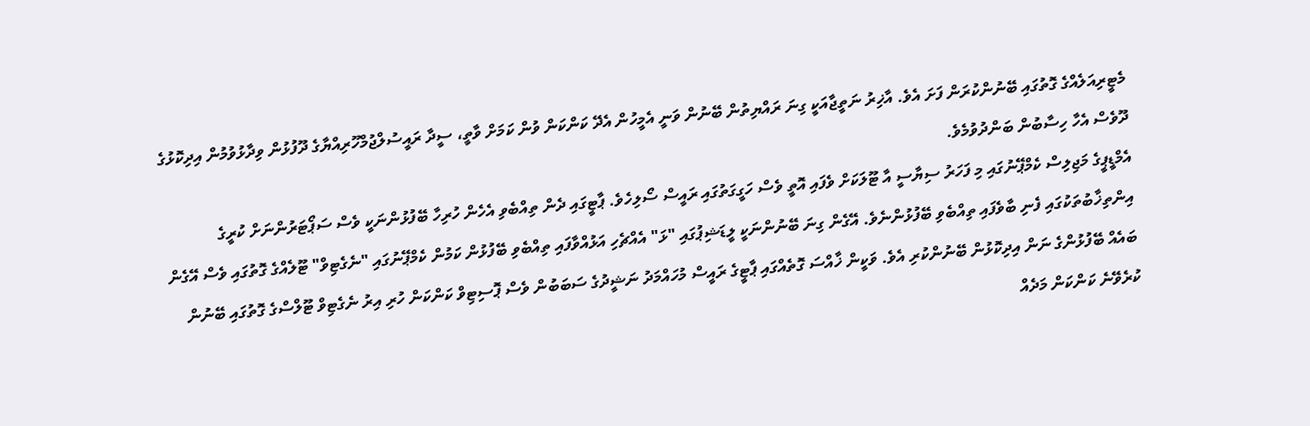މެޓީރިއަލެއްގެ ގޮތުގައި ބޭނުންކުރަން ފަށަ އެވެ. އާޚިރު ނަތީޖާއަކީ ގިނަ ރައްޔިތުން ބޭނުން ވަނީ އެމީހުން އެދޭ ކަންކަން ވުން ކަމަށް ވާތީ، ސީދާ ރައީސުލްޖުމްހޫރިއްޔާގެ ދޫފުޅުން ވިދާޅުވުމުން އިދިކޮޅުގެ ދޫވެސް އެހާ ހިސާބުން ބަންދުވުމެވެ.
އެމްޑީޕީގެ މަޖިލިސް ކެމްޕޭނުގައި މި ފަހަރު ސިޔާސީ އާ ޓޫލަކަށް ވެފައި އޮތީ ވެސް ހަގީގަތުގައި ރައީސް ސޯލިހެވެ. ޕާޓީގައި ދެން ތިއްބެވި އެހެން ހުރިހާ ބޭފުޅުންނަކީ ވެސް ސަޕޯޓަރުންނަށް ކުރީގެ އިންތިޚާބުތަކުގައި ފެނި ބާވެފައި ތިއްބެވި ބޭފުޅުންނެވެ. އޭގެން ގިނަ ބޭނުންނަކީ ލީޑަޝިޕުގައި "ޅަ" އެއްޗެހި އަޅުއްވާފައި ތިއްބެވި ބޭފުޅުން ކަމުން ކެމްޕޭނުގައި "ނެގެޓިވް" ޓޫލެއްގެ ގޮތުގައި ވެސް އޭގެން ބައެއް ބޭފުޅުންގެ ނަން އިދިކޮޅުން ބޭނުންކުރި އެވެ. ވަކީން ޚާއްސަ ގޮތެއްގައި ޕާޓީގެ ރައީސް މުހައްމަދު ނަޝީދުގެ ސަބަބުން ވެސް ޕޮސިޓިވް ކަންކަން ހުރި އިރު ނެގެޓިވް ޓޫލްސްގެ ގޮތުގައި ބޭނުން ކުރެވޭނެ ކަންކަން މަދެއް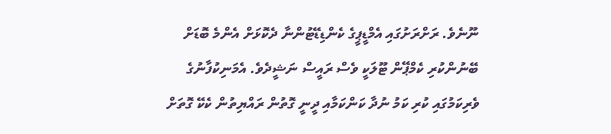ނޫނެވެ. ރަށްރަށުގައި އެމްޑީޕީގެ ކެންޑިޑޭޓުންނާ ދެކޮޅަށް އެންމެ ބޮޑަށް ބޭނުންކުރި ކެމްޕޭން ޓޫލަކީ ވެސް ރައީސް ނަޝީދެވެ. އެމަނިކުފާނުގެ ވެރިކަމުގައި ކުރި ކަމު ނުދާ ކަންކަމާއި ދީނީ ގޮތުން ރައްޔިތުން ކެކޭ ގޮތަށް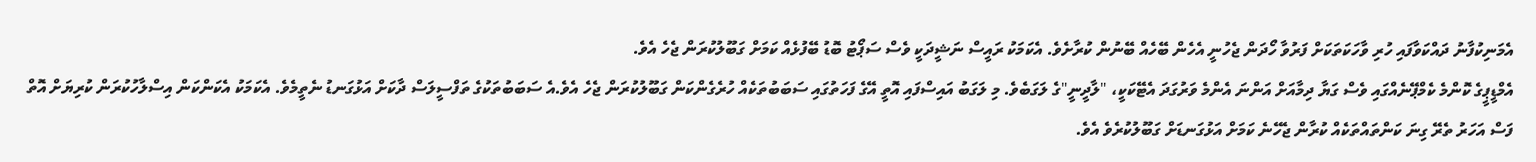އެމަނިކުފާނު ދައްކަވާފައި ހުރި ވާހަކަތަކަށް ފަރުވާ ހޯދަން ޖެހުނީ އެހެން ބޭހެއް ބޭނުން ކުރާށެވެ. އެކަމަކު ރައީސް ނަޝީދަކީ ވެސް ސަޕޯޓު ބޮޑު ބޭފުޅެއް ކަމަށް ގަބޫލުކުރަން ޖެހެ އެވެ.
އެމްޑީޕީގެ ކޮންމެ ކެމްޕޭނެއްގައި ވެސް ގަޔާ ދިމާއަށް އަންނަ އެންމެ ވަރުގަދަ އެޓޭކަކީ، "ލާދީނީ"ގެ ލަގަބެވެ. މި ލަގަބު އައިސްފައި އޮތީ އޭގެ ފަހަތުގައި ސަބަބުތަކެއް ހުރެގެންކަން ގަބޫލުކުރަން ޖެހެ އެވެ.އެ ސަބަބުތަކުގެ ތަފްސީލަސް ދާކަށް އަޅުގަނޑު ނެތީމެވެ. އެކަމަކު އެކަންކަން އިސްލާހުކުރަން ކުރިޔަށް އޮތް ފަސް އަހަރު ތެރޭ ގިނަ ކަންތައްތަކެއް ކުރާން ޖެހޭނެ ކަމަށް އަޅުގަނޑަށް ގަބޫލުކުރެވެ އެވެ.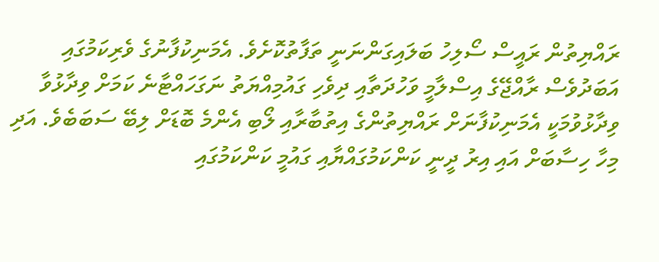ރައްޔިތުން ރައީސް ސޯލިހު ބަލައިގަންނަނީ ތަފާތުކޮށެވެ. އެމަނިކުފާނުގެ ވެރިކަމުގައި އަބަދުވެސް ރާއްޖޭގެ އިސްލާމީ ވަހުދަތާއި ދިވެހި ގައުމިއްޔަތު ނަގަހައްޓާނެ ކަމަށް ވިދާޅުވާ ވިދާޅުވުމަކީ އެމަނިކުފާނަށް ރައްޔިތުންގެ އިތުބާރާއި ލޯބި އެންމެ ބޮޑަށް ލިބޭ ސަބަބެވެ. އަދި މިހާ ހިސާބަށް އައި އިރު ދީނީ ކަންކަމުގައްޔާއި ގައުމީ ކަންކަމުގައި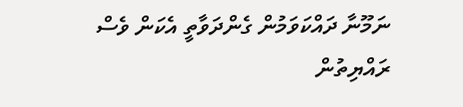ނަމޫނާ ދައްކަވަމުން ގެންދަވާތީ އެކަން ވެސް ރައްޔިތުން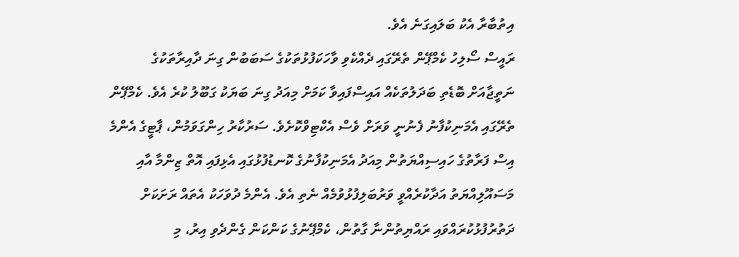އިތުބާރާ އެކު ބަލައިގަނެ އެވެ.
ރައީސް ސޯލިހު ކެމްޕޭން ތެރޭގައި ދެއްކެވި ވާހަކަފުޅުތަކުގެ ސަބަބުން ގިނަ ދާއިރާތަކުގެ ނަތީޖާއަށް ބޮޑެތި ބަދަލުތަކެއް އައިސްފައިވާ ކަމަށް މިއަދު ގިނަ ބަޔަކު ގަބޫލު ކުރެ އެވެ. ކެމްޕޭން ތެރޭގައި އެމަނިކުފާނު ފެނުނީ ވަރަށް ވެސް އެކްޓިވްކޮށެވެ. ސަރުކާރު ހިންގަވަމުން، ޕާޓީގެ އެންމެ އިސް ފަރާތުގެ ހައިސިއްޔަތުން މިއަދު އެމަނިކުފާނުގެ ކޮނޑުފުޅުގައި އެޅިފައި އޮތް ޒިންމާ އާއި މަސައޫލިއްޔަތު އަދާކުރެއްވީ ވަރުބަލިފުޅުވުމެއް ނެތި އެވެ. އެންމެ ދުވަހަކު އެތައް ރަށަކަށް ދަތުރުފުޅުކުރައްވައި ރައްޔިތުންނާ ގާތުން، ކެމްޕޭނުގެ ކަންކަން ގެންދެވި އިރު، މި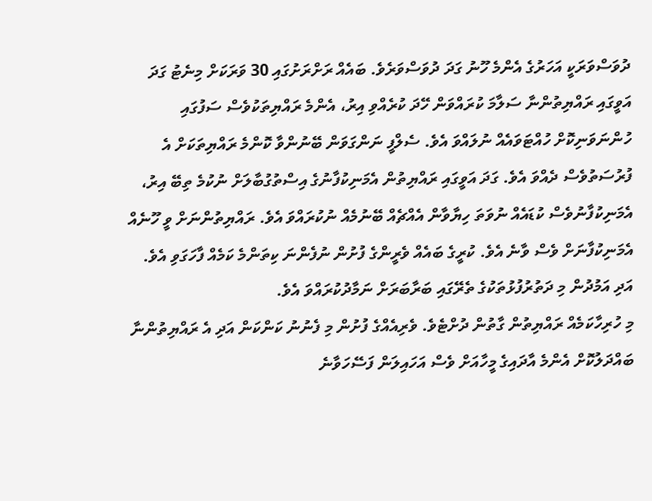ދުވަސްވަރަކީ އަހަރުގެ އެންމެ ހޫނު ގަދަ ދުވަސްވަރެވެ. ބައެއް ރަށްރަށުގައި 30 ވަރަކަށް މިނެޓު ގަދަ އަވީގައި ރައްޔިތުންނާ ސަލާމަ ކުރައްވަން ހޭދަ ކުރެއްވި އިރު، އެންމެ ރައްޔިތަކުވެސް ސަފުގައި ހުންނަވަނިކޮށް ހުއްޓަވައެއް ނުލައްވަ އެވެ. ސެލްފީ ނަންގަވަން ބޭނުންވާ ކޮންމެ ރައްޔިތަކަށް އެ ފުރުސަތުވެސް ދެއްވަ އެވެ. ގަދަ އަވީގައި ރައްޔިތުން އެމަނިކުފާނުގެ އިސްތުގުބާލަށް ނުކުމެ ތިބޭ އިރު، އެމަނިކުފާނުވެސް ކުޑައެއް ނުވަތަ ހިޔާވާން އެއްޗެއް ބޭނުމެއް ނުކުރައްވަ އެވެ. ރައްޔިތުންނަށް ވީ ހޫނެއް އެމަނިކުފާނަށް ވެސް ވާނެ އެވެ. ކުރީގެ ބައެއް ވެރީންގެ ފުށުން ނުފެންނަ ކިތަންމެ ކަމެއް ފާހަގަވި އެވެ. އަދި އަމުދުން މި ދަތުރުފުޅުތަކުގެ ތެރޭގައި ބަރާބަރަށް ނަމާދުކުރައްވަ އެވެ.
މި ހުރިހާކަމެއް ރައްޔިތުން ގާތުން ދުށްޓެވެ. ވެރިއެއްގެ ފުށުން މި ފެނުނު ކަންކަން އަދި އެ ރައްޔިތުންނާ ބައްދަލުކޮށް އެންމެ އާދައިގެ މީހާއަށް ވެސް އަހައިލަން ފަސޭހަވާނެ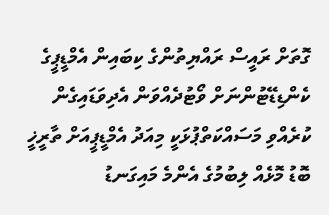ގޮތަށް ރައީސް ރައްޔިތުންގެ ކިބައިން އެމްޑީޕީގެ ކެންޑިޑޭޓުންނަށް ވޯޓުދެއްވަން އެދިވަޑައިގެން ކުރެއްވި މަސައްކަތްޕުޅަކީ މިއަދު އެމްޑީޕީއަށް ތާރީޚީ ބޮޑު މޮޅެއް ލިބުމުގެ އެންމެ މައިގަނޑު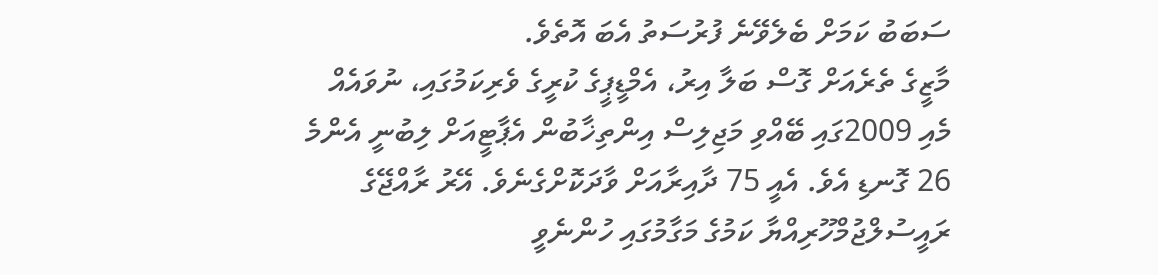ސަބަބު ކަމަށް ބެލެވޭނެ ފުރުސަތު އެބަ އޮތެވެ.
މާޒީގެ ތެރެއަށް ގޮސް ބަލާ އިރު، އެމްޑީޕީގެ ކުރީގެ ވެރިކަމުގައި، ނުވައެއް މެއި 2009ގައި ބޭއްވި މަޖިލިސް އިންތިޚާބުން އެޕާޓީއަށް ލިބުނީ އެންމެ 26 ގޮނޑި އެވެ. އެއީ 75 ދާއިރާއަށް ވާދަކޮށްގެނެވެ. އޭރު ރާއްޖޭގެ ރައީސުލްޖުމްހޫރިއްޔާ ކަމުގެ މަގާމުގައި ހުންނެވީ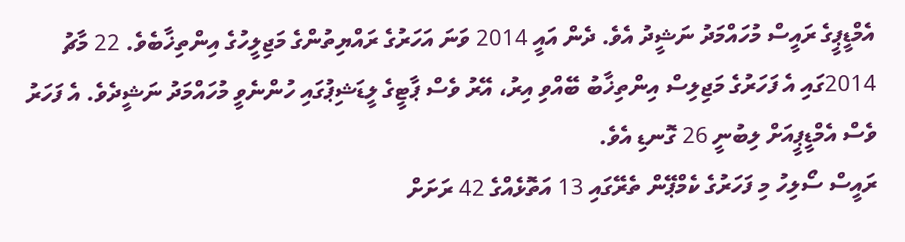އެމްޑީޕީގެ ރައީސް މުހައްމަދު ނަޝީދު އެވެ. ދެން އައީ 2014 ވަނަ އަހަރުގެ ރައްޔިތުންގެ މަޖިލީހުގެ އިންތިޚާބެވެ. 22 މާޗު 2014ގައި އެ ފަހަރުގެ މަޖިލިސް އިންތިޚާބު ބޭއްވި އިރު، އޭރު ވެސް ޕާޓީގެ ލީޑަޝިޕުގައި ހުންނެވީ މުހައްމަދު ނަޝީދެވެ. އެ ފަހަރު ވެސް އެމްޑީޕީއަށް ލިބުނީ 26 ގޮނޑި އެވެ.
ރައީސް ސޯލިހު މި ފަހަރުގެ ކެމްޕޭން ތެރޭގައި 13 އަތޮޅެއްގެ 42 ރަށަށް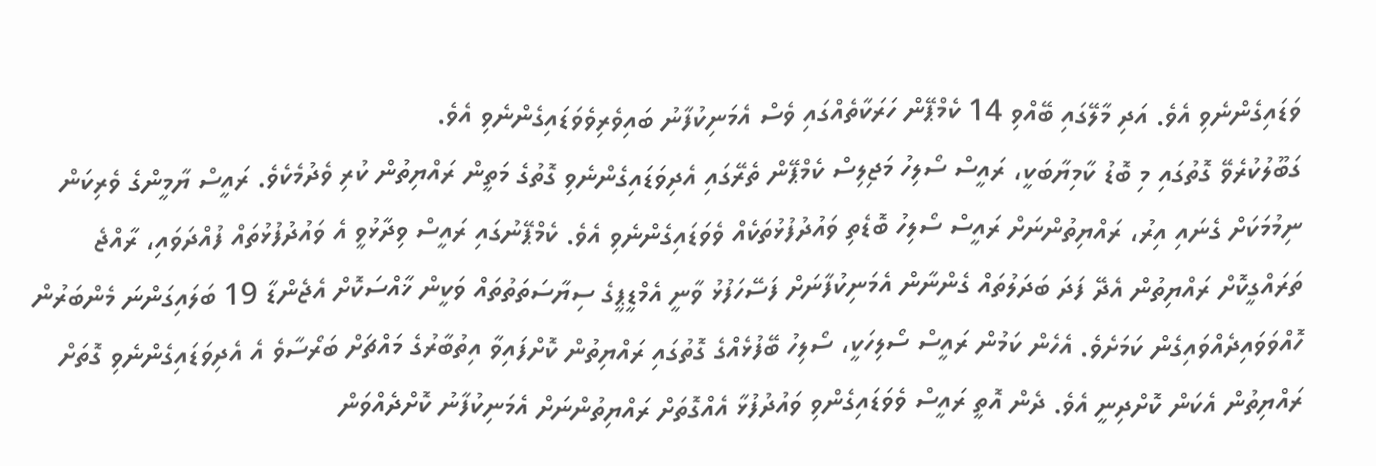ވަޑައިގެންނެވި އެވެ. އަދި މާލޭގައި ބޭއްވި 14 ކެމްޕޭން ހަރަކާތެއްގައި ވެސް އެމަނިކުފާނު ބައިވެރިވެވަޑައިގެންނެވި އެވެ.
ގަބޫލުކުރެވޭ ގޮތުގައި މި ބޮޑު ކާމިޔާބަކީ، ރައީސް ސޯލިހު މަޖިލިސް ކެމްޕޭން ތެރޭގައި އެދިވަޑައިގެންނެވި ގޮތުގެ މަތީން ރައްޔިތުން ކުރި ވެދުމެކެވެ. ރައީސް ޔާމީންގެ ވެރިކަން ނިމުމަކަށް ގެނައި އިރު، ރައްޔިތުންނަށް ރައީސް ސޯލިހު ބޮޑެތި ވައުދުފުޅުތަކެއް ވެވަޑައިގެންނެވި އެވެ. ކެމްޕޭނުގައި ރައީސް ވިދާޅުވީ އެ ވައުދުފުޅުތައް ފުއްދަވައި، ރާއްޖެ ތަރައްގީކޮށް ރައްޔިތުން އެދޭ ފަދަ ބަދަލުތައް ގެންނާން އެމަނިކުފާނަށް ފަސޭހަފުޅު ވާނީ އެމްޑީޕީގެ ސިޔާސަތަތުތައް ވަކީން ޚާއްސަކޮށް އެޖެންޑާ 19 ބަލައިގަންނަ މެންބަރުން ހޮއްވަވައިދެއްވައިގެން ކަމަށެވެ. އެހެން ކަމުން ރައީސް ސޯލިހަކީ، ސޯލިހު ބޭފުޅެއްގެ ގޮތުގައި ރައްޔިތުން ކޮށްފައިވާ އިތުބާރުގެ މައްޗަށް ބަރޯސާވެ އެ އެދިވަޑައިގެންނެވި ގޮތަށް ރައްޔިތުން އެކަން ކޮށްދިނީ އެވެ. ދެން އޮތީ ރައީސް ވެވަޑައިގެންވި ވައުދުފުޅާ އެއްގޮތަށް ރައްޔިތުންނަށް އެމަނިކުފާނު ކޮށްދެއްވަން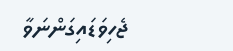ޖެހިވަޑައިގަންނަވާ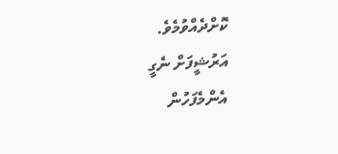ކޮށްދެއްވުމެވެ.
އަރުޝީފަށް ނެގީ
އެންމެފަހުން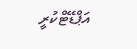އަޕްޑޭޓްކުރީ